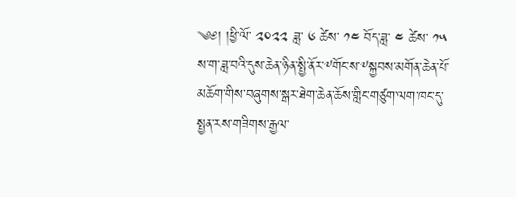༄༅། །ཕྱི་ལོ་ ༢༠༢༢ ཟླ་ ༦ ཚེས་ ༡༤ བོད་ཟླ་ ༤ ཚེས་ ༡༥ ས་ག་ཟླ་བའི་དུས་ཆེན་ཉིན་སྤྱི་ནོར་༸གོང་ས་༸སྐྱབས་མགོན་ཆེན་པོ་མཆོག་གིས་བཞུགས་སྒར་ཐེག་ཆེན་ཆོས་གླིང་གཙུག་ལག་ཁང་དུ་སྤྱན་རས་གཟིགས་རྒྱལ་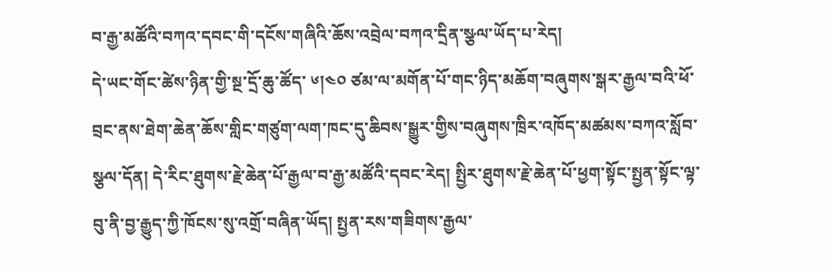བ་རྒྱ་མཚོའི་བཀའ་དབང་གི་དངོས་གཞིའི་ཆོས་འབྲེལ་བཀའ་དྲིན་སྩལ་ཡོད་པ་རེད།
དེ་ཡང་གོང་ཚེས་ཉིན་གྱི་སྔ་དྲོ་ཆུ་ཚོད་ ༦།༤༠ ཙམ་ལ་མགོན་པོ་གང་ཉིད་མཆོག་བཞུགས་སྒར་རྒྱལ་བའི་ཕོ་བྲང་ནས་ཐེག་ཆེན་ཆོས་གླིང་གཙུག་ལག་ཁང་དུ་ཆིབས་སྒྱུར་གྱིས་བཞུགས་ཁྲིར་འཁོད་མཚམས་བཀའ་སློབ་སྩལ་དོན། དེ་རིང་ཐུགས་རྗེ་ཆེན་པོ་རྒྱལ་བ་རྒྱ་མཚོའི་དབང་རེད། སྤྱིར་ཐུགས་རྗེ་ཆེན་པོ་ཕྱག་སྟོང་སྤྱན་སྟོང་ལྟ་བུ་ནི་བྱ་རྒྱུད་ཀྱི་ཁོངས་སུ་འགྲོ་བཞིན་ཡོད། སྤྱན་རས་གཟིགས་རྒྱལ་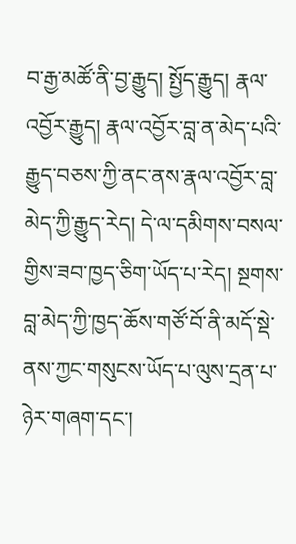བ་རྒྱ་མཚོ་ནི་བྱ་རྒྱུད། སྤྱོད་རྒྱུད། རྣལ་འབྱོར་རྒྱུད། རྣལ་འབྱོར་བླ་ན་མེད་པའི་རྒྱུད་བཅས་ཀྱི་ནང་ནས་རྣལ་འབྱོར་བླ་མེད་ཀྱི་རྒྱུད་རེད། དེ་ལ་དམིགས་བསལ་གྱིས་ཟབ་ཁྱད་ཅིག་ཡོད་པ་རེད། སྔགས་བླ་མེད་ཀྱི་ཁྱད་ཆོས་གཙོ་བོ་ནི་མདོ་སྡེ་ནས་ཀྱང་གསུངས་ཡོད་པ་ལུས་དྲན་པ་ཉེར་གཞག་དང་།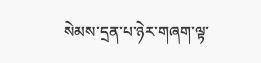སེམས་དྲན་པ་ཉེར་གཞག་ལྟ་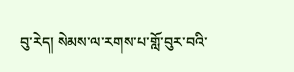བུ་རེད། སེམས་ལ་རགས་པ་གློ་བུར་བའི་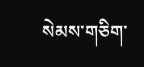སེམས་གཅིག་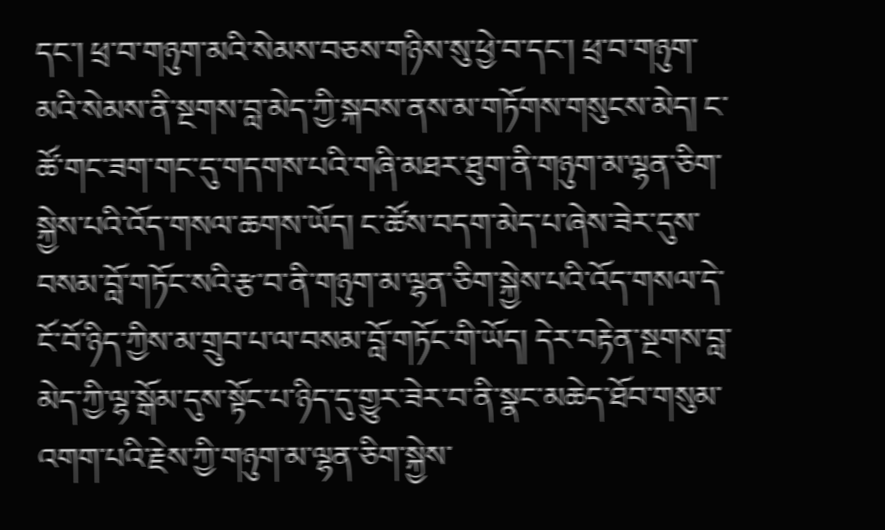དང་། ཕྲ་བ་གཉུག་མའི་སེམས་བཅས་གཉིས་སུ་ཕྱེ་བ་དང་། ཕྲ་བ་གཉུག་མའི་སེམས་ནི་སྔགས་བླ་མེད་ཀྱི་སྐབས་ནས་མ་གཏོགས་གསུངས་མེད། ང་ཚོ་གང་ཟག་གང་དུ་གདགས་པའི་གཞི་མཐར་ཐུག་ནི་གཉུག་མ་ལྷན་ཅིག་སྐྱེས་པའི་འོད་གསལ་ཆགས་ཡོད། ང་ཚོས་བདག་མེད་པ་ཞེས་ཟེར་དུས་བསམ་བློ་གཏོང་སའི་རྩ་བ་ནི་གཉུག་མ་ལྷན་ཅིག་སྐྱེས་པའི་འོད་གསལ་དེ་ངོ་བོ་ཉིད་ཀྱིས་མ་གྲུབ་པ་ལ་བསམ་བློ་གཏོང་གི་ཡོད། དེར་བརྟེན་སྔགས་བླ་མེད་ཀྱི་ལྷ་སྒོམ་དུས་སྟོང་པ་ཉིད་དུ་གྱུར་ཟེར་བ་ནི་སྣང་མཆེད་ཐོབ་གསུམ་འགག་པའི་རྗེས་ཀྱི་གཉུག་མ་ལྷན་ཅིག་སྐྱེས་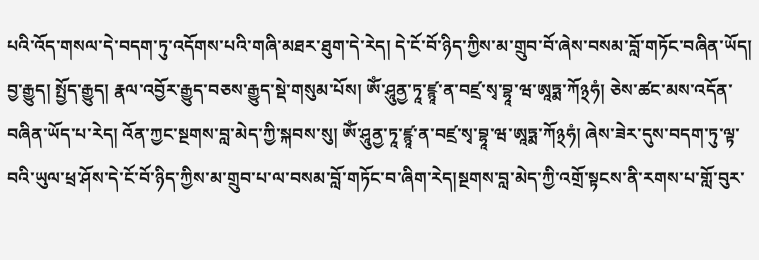པའི་འོད་གསལ་དེ་བདག་ཏུ་འདོགས་པའི་གཞི་མཐར་ཐུག་དེ་རེད། དེ་ངོ་བོ་ཉིད་ཀྱིས་མ་གྲུབ་བོ་ཞེས་བསམ་བློ་གཏོང་བཞིན་ཡོད། བྱ་རྒྱུད། སྤྱོད་རྒྱུད། རྣལ་འབྱོར་རྒྱུད་བཅས་རྒྱུད་སྡེ་གསུམ་པོས། ཨོཾ་ཤཱུནྱ་ཏཱ་ཛྙཱ་ན་བཛྲ་སྭ་བྷཱ་ཝ་ཨཱཏྨ་ཀོ྅ཧཾ། ཅེས་ཚང་མས་འདོན་བཞིན་ཡོད་པ་རེད། འོན་ཀྱང་སྔགས་བླ་མེད་ཀྱི་སྐབས་སུ། ཨོཾ་ཤཱུནྱ་ཏཱ་ཛྙཱ་ན་བཛྲ་སྭ་བྷཱ་ཝ་ཨཱཏྨ་ཀོ྅ཧཾ། ཞེས་ཟེར་དུས་བདག་ཏུ་ལྟ་བའི་ཡུལ་ཕྲ་ཤོས་དེ་ངོ་བོ་ཉིད་ཀྱིས་མ་གྲུབ་པ་ལ་བསམ་བློ་གཏོང་བ་ཞིག་རེད།སྔགས་བླ་མེད་ཀྱི་འགྲོ་སྟངས་ནི་རགས་པ་གློ་བུར་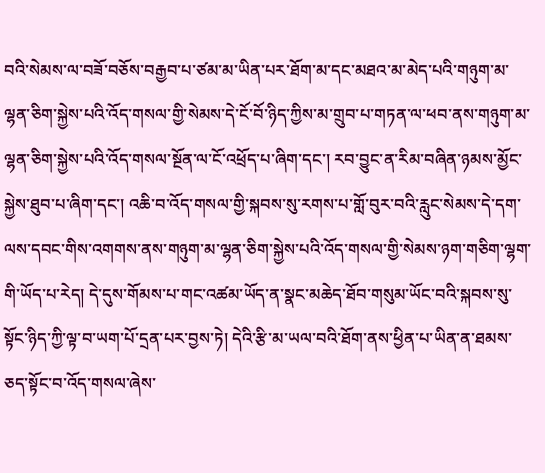བའི་སེམས་ལ་བཟོ་བཅོས་བརྒྱབ་པ་ཙམ་མ་ཡིན་པར་ཐོག་མ་དང་མཐའ་མ་མེད་པའི་གཉུག་མ་ལྷན་ཅིག་སྐྱེས་པའི་འོད་གསལ་གྱི་སེམས་དེ་ངོ་བོ་ཉིད་ཀྱིས་མ་གྲུབ་པ་གཏན་ལ་ཕབ་ནས་གཉུག་མ་ལྷན་ཅིག་སྐྱེས་པའི་འོད་གསལ་སྔོན་ལ་ངོ་འཕྲོད་པ་ཞིག་དང་། རབ་བྱུང་ན་རིམ་བཞིན་ཉམས་མྱོང་སྐྱེས་ཐུབ་པ་ཞིག་དང་། འཆི་བ་འོད་གསལ་གྱི་སྐབས་སུ་རགས་པ་གློ་བུར་བའི་རླུང་སེམས་དེ་དག་ལས་དབང་གིས་འགགས་ནས་གཉུག་མ་ལྷན་ཅིག་སྐྱེས་པའི་འོད་གསལ་གྱི་སེམས་ཉག་གཅིག་ལྷག་གི་ཡོད་པ་རེད། དེ་དུས་གོམས་པ་གང་འཚམ་ཡོད་ན་སྣང་མཆེད་ཐོབ་གསུམ་ཡོང་བའི་སྐབས་སུ་སྟོང་ཉིད་ཀྱི་ལྟ་བ་ཡག་པོ་དྲན་པར་བྱས་ཏེ། དེའི་རྩི་མ་ཡལ་བའི་ཐོག་ནས་ཕྱིན་པ་ཡིན་ན་ཐམས་ཅད་སྟོང་བ་འོད་གསལ་ཞེས་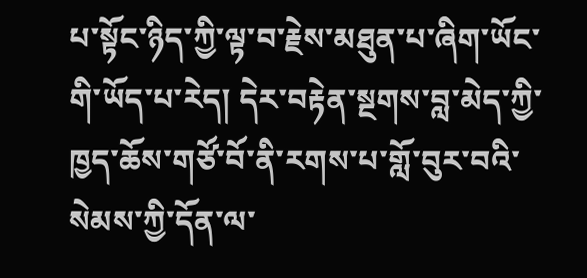པ་སྟོང་ཉིད་ཀྱི་ལྟ་བ་རྗེས་མཐུན་པ་ཞིག་ཡོང་གི་ཡོད་པ་རེད། དེར་བརྟེན་སྔགས་བླ་མེད་ཀྱི་ཁྱད་ཆོས་གཙོ་བོ་ནི་རགས་པ་གློ་བུར་བའི་སེམས་ཀྱི་དོན་ལ་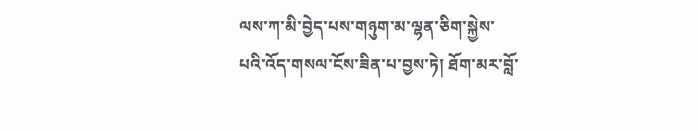ལས་ཀ་མི་བྱེད་པས་གཉུག་མ་ལྷན་ཅིག་སྐྱེས་པའི་འོད་གསལ་ངོས་ཟིན་པ་བྱས་ཏེ། ཐོག་མར་བློ་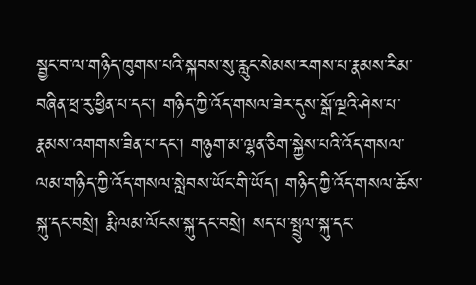སྦྱང་བ་ལ་གཉིད་ཁུགས་པའི་སྐབས་སུ་རླུང་སེམས་རགས་པ་རྣམས་རིམ་བཞིན་ཕྲ་རུ་ཕྱིན་པ་དང་། གཉིད་ཀྱི་འོད་གསལ་ཟེར་དུས་སྒོ་ལྔའི་ཤེས་པ་རྣམས་འགགས་ཟིན་པ་དང་། གཉུག་མ་ལྷན་ཅིག་སྐྱེས་པའི་འོད་གསལ་ལམ་གཉིད་ཀྱི་འོད་གསལ་སླེབས་ཡོང་གི་ཡོད། གཉིད་ཀྱི་འོད་གསལ་ཆོས་སྐུ་དང་བསྲེ། རྨི་ལམ་ལོངས་སྐུ་དང་བསྲེ། སད་པ་སྤྲུལ་སྐུ་དང་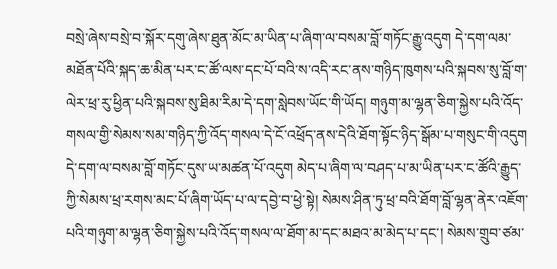བསྲེ་ཞེས་བསྲེ་བ་སྐོར་དགུ་ཞེས་ཐུན་མོང་མ་ཡིན་པ་ཞིག་ལ་བསམ་བློ་གཏོང་རྒྱུ་འདུག དེ་དག་ལམ་མཐོན་པོའི་སྐད་ཆ་མིན་པར་ང་ཚོ་ལས་དང་པོ་བའི་ས་འདི་རང་ནས་གཉིད་ཁུགས་པའི་སྐབས་སུ་བློ་ག་ལེར་ཕྲ་རུ་ཕྱིན་པའི་སྐབས་སུ་ཐིམ་རིམ་དེ་དག་སླེབས་ཡོང་གི་ཡོད། གཉུག་མ་ལྷན་ཅིག་སྐྱེས་པའི་འོད་གསལ་གྱི་སེམས་སམ་གཉིད་ཀྱི་འོད་གསལ་དེ་ངོ་འཕྲོད་ནས་དེའི་ཐོག་སྟོང་ཉིད་སྒོམ་པ་གསུང་གི་འདུག དེ་དག་ལ་བསམ་བློ་གཏོང་དུས་ཡ་མཚན་པོ་འདུག མེད་པ་ཞིག་ལ་བཤད་པ་མ་ཡིན་པར་ང་ཚོའི་རྒྱུད་ཀྱི་སེམས་ཕྲ་རགས་མང་པོ་ཞིག་ཡོད་པ་ལ་དབྱེ་བ་ཕྱེ་སྟེ། སེམས་ཤིན་ཏུ་ཕྲ་བའི་ཐོག་བློ་ལྷན་ནེར་འཇོག་པའི་གཉུག་མ་ལྷན་ཅིག་སྐྱེས་པའི་འོད་གསལ་ལ་ཐོག་མ་དང་མཐའ་མ་མེད་པ་དང་། སེམས་གྲུབ་ཙམ་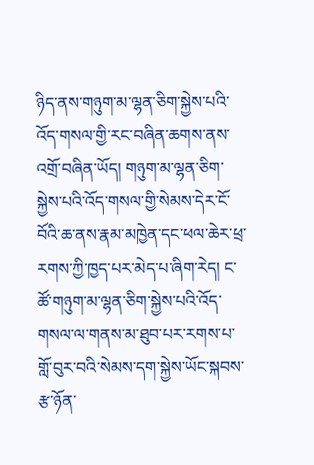ཉིད་ནས་གཉུག་མ་ལྷན་ཅིག་སྐྱེས་པའི་འོད་གསལ་གྱི་རང་བཞིན་ཆགས་ནས་འགྲོ་བཞིན་ཡོད། གཉུག་མ་ལྷན་ཅིག་སྐྱེས་པའི་འོད་གསལ་གྱི་སེམས་དེར་ངོ་བོའི་ཆ་ནས་རྣམ་མཁྱེན་དང་ཕལ་ཆེར་ཕྲ་རགས་ཀྱི་ཁྱད་པར་མེད་པ་ཞིག་རེད། ང་ཚོ་གཉུག་མ་ལྷན་ཅིག་སྐྱེས་པའི་འོད་གསལ་ལ་གནས་མ་ཐུབ་པར་རགས་པ་གློ་བུར་བའི་སེམས་དག་སྐྱེས་ཡོང་སྐབས་རྩ་ཉོན་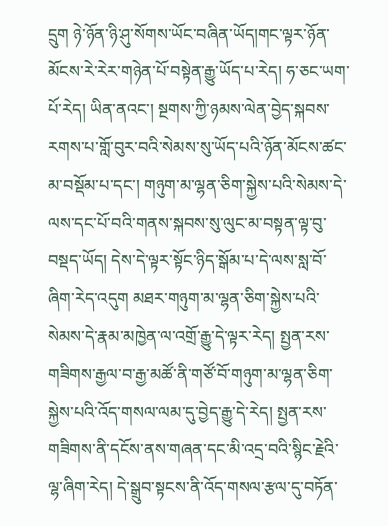དྲུག ཉེ་ཉོན་ཉི་ཤུ་སོགས་ཡོང་བཞིན་ཡོད།གང་ལྟར་ཉོན་མོངས་རེ་རེར་གཉེན་པོ་བསྟེན་རྒྱུ་ཡོད་པ་རེད། ཧ་ཅང་ཡག་པོ་རེད། ཡིན་ནའང་། སྔགས་ཀྱི་ཉམས་ལེན་བྱེད་སྐབས་རགས་པ་གློ་བུར་བའི་སེམས་སུ་ཡོད་པའི་ཉོན་མོངས་ཚང་མ་བསྡོམ་པ་དང་། གཉུག་མ་ལྷན་ཅིག་སྐྱེས་པའི་སེམས་དེ་ལས་དང་པོ་བའི་གནས་སྐབས་སུ་ལུང་མ་བསྟན་ལྟ་བུ་བསྡད་ཡོད། དེས་དེ་ལྟར་སྟོང་ཉིད་སྒོམ་པ་དེ་ལས་སླ་བོ་ཞིག་རེད་འདུག མཐར་གཉུག་མ་ལྷན་ཅིག་སྐྱེས་པའི་སེམས་དེ་རྣམ་མཁྱེན་ལ་འགྲོ་རྒྱུ་དེ་ལྟར་རེད། སྤྱན་རས་གཟིགས་རྒྱལ་བ་རྒྱ་མཚོ་ནི་གཙོ་བོ་གཉུག་མ་ལྷན་ཅིག་སྐྱེས་པའི་འོད་གསལ་ལམ་དུ་བྱེད་རྒྱུ་དེ་རེད། སྤྱན་རས་གཟིགས་ནི་དངོས་ནས་གཞན་དང་མི་འདྲ་བའི་སྙིང་རྗེའི་ལྷ་ཞིག་རེད། དེ་སྒྲུབ་སྟངས་ནི་འོད་གསལ་རྩལ་དུ་བཏོན་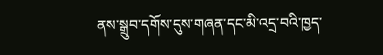ནས་སྒྲུབ་དགོས་དུས་གཞན་དང་མི་འདྲ་བའི་ཁྱད་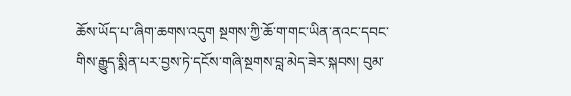ཆོས་ཡོད་པ་་ཞིག་ཆགས་འདུག སྔགས་ཀྱི་ཆོ་ག་གང་ཡིན་ནའང་དབང་གིས་རྒྱུད་སྨིན་པར་བྱས་ཏེ་དངོས་གཞི་སྔགས་བླ་མེད་ཟེར་སྐབས། བུམ་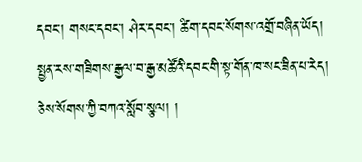དབང་། གསང་དབང་། ཤེར་དབང་། ཚིག་དབང་སོགས་འགྲོ་བཞིན་ཡོད། སྤྱན་རས་གཟིགས་རྒྱལ་བ་རྒྱ་མཚོའི་དབང་གི་སྟ་གོན་ཁ་སང་ཟིན་པ་རེད། ཅེས་སོགས་ཀྱི་བཀའ་སློབ་སྩལ། །